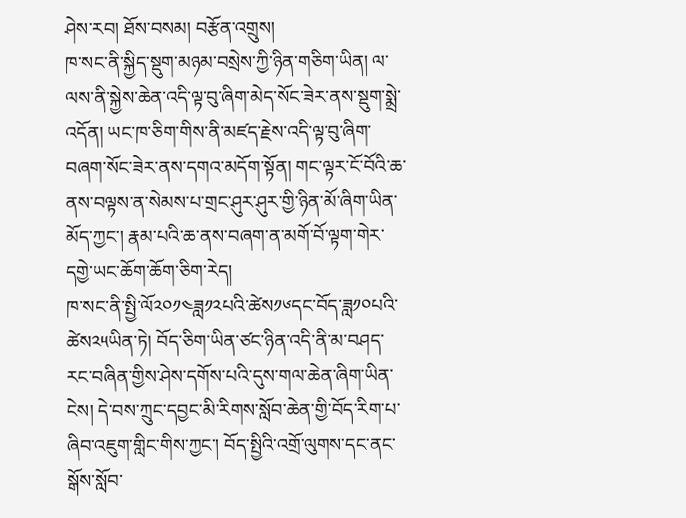ཤེས་རབ། ཐོས་བསམ། བརྩོན་འགྲུས།
ཁ་སང་ནི་སྐྱིད་སྡུག་མཉམ་བསྲེས་ཀྱི་ཉིན་གཅིག་ཡིན། ལ་ལས་ནི་སྐྱེས་ཆེན་འདི་ལྟ་བུ་ཞིག་མེད་སོང་ཟེར་ནས་སྡུག་སྨྲེ་འདོན། ཡང་ཁ་ཅིག་གིས་ནི་མཛད་རྗེས་འདི་ལྟ་བུ་ཞིག་བཞག་སོང་ཟེར་ནས་དགའ་མདོག་སྟོན། གང་ལྟར་ངོ་བོའི་ཆ་ནས་བལྟས་ན་སེམས་པ་གྲང་ཤུར་ཤུར་གྱི་ཉིན་མོ་ཞིག་ཡིན་མོད་ཀྱང་། རྣམ་པའི་ཆ་ནས་བཞག་ན་མགོ་བོ་ལྟག་གེར་དགྱེ་ཡང་ཆོག་ཆོག་ཅིག་རེད།
ཁ་སང་ནི་སྤྱི་ལོ༢༠༡༤ཟླ༡༢པའི་ཚེས༡༦དང་བོད་ཟླ༡༠པའི་ཚེས༢༥ཡིན་ཏེ། བོད་ཅིག་ཡིན་ཙང་ཉིན་འདི་ནི་མ་བཤད་རང་བཞིན་གྱིས་ཤེས་དགོས་པའི་དུས་གལ་ཆེན་ཞིག་ཡིན་ངེས། དེ་བས་ཀྲུང་དབྱང་མི་རིགས་སློབ་ཆེན་གྱི་བོད་རིག་པ་ཞིབ་འཇུག་གླིང་གིས་ཀྱང་། བོད་སྤྱིའི་འགྲོ་ལུགས་དང་ནང་སྒོས་སློབ་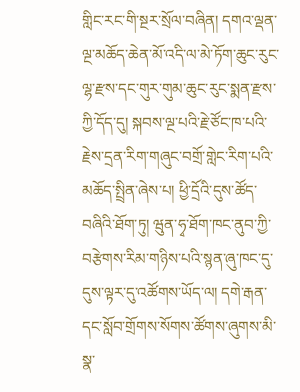གླིང་རང་གི་སྔར་སྲོལ་བཞིན། དགའ་ལྡན་ལྔ་མཆོད་ཆེན་མོ་འདི་ལ་མེ་ཏོག་ཆུང་རུང་ལྷ་རྫས་དང་གུར་གུམ་ཆུང་རུང་སྨན་རྫས་ཀྱི་དོད་དུ། སྐབས་ལྔ་པའི་རྗེ་ཙོང་ཁ་པའི་རྗེས་དྲན་རིག་གཞུང་བགྲོ་གླེང་རིག་པའི་མཆོད་སྤྲིན་ཞེས་པ། ཕྱི་དྲོའི་དུས་ཚོད་བཞིའི་ཐོག་ཏུ། ཝུན་ཧྭ་ཐོག་ཁང་ནུབ་ཀྱི་བརྩེགས་རིམ་གཉིས་པའི་སྙན་ཞུ་ཁང་དུ་དུས་ལྟར་དུ་འཚོགས་ཡོད་ལ། དགེ་རྒན་དང་སློབ་གྲོགས་སོགས་ཚོགས་ཞུགས་མི་སྣ་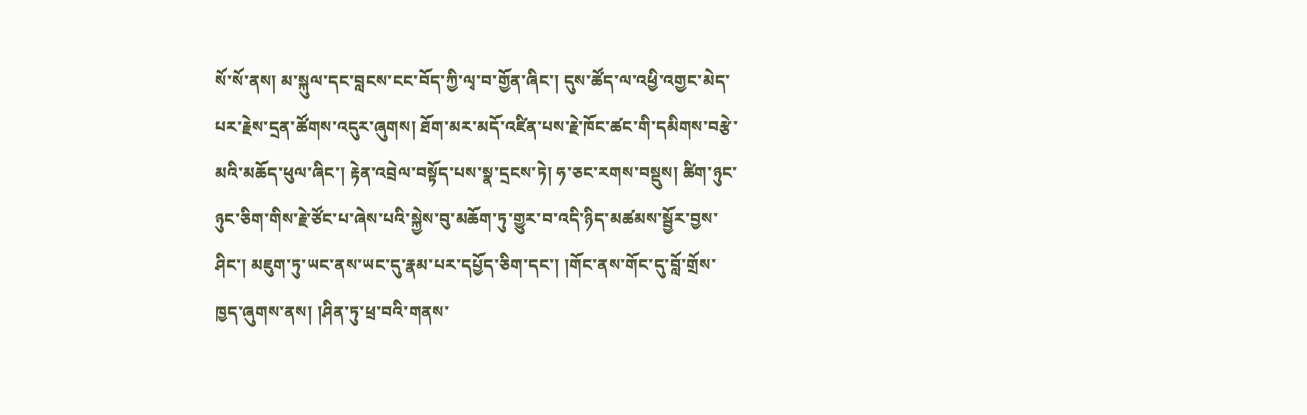སོ་སོ་ནས། མ་སྐུལ་དང་བླངས་ངང་བོད་ཀྱི་ལྭ་བ་གྱོན་ཞིང་། དུས་ཚོད་ལ་འཕྱི་འགྱང་མེད་པར་རྗེས་དྲན་ཚོགས་འདུར་ཞུགས། ཐོག་མར་མདོ་འཛིན་པས་རྗེ་ཁོང་ཚང་གི་དམིགས་བརྩེ་མའི་མཆོད་ཕུལ་ཞིང་། རྟེན་འབྲེལ་བསྟོད་པས་སྣ་དྲངས་ཏེ། ཧ་ཅང་རགས་བསྡུས། ཚིག་ཉུང་ཉུང་ཅིག་གིས་རྗེ་ཙོང་པ་ཞེས་པའི་སྐྱེས་བུ་མཆོག་ཏུ་གྱུར་བ་འདི་ཉིད་མཚམས་སྦྱོར་བྱས་ཤིང་། མཇུག་ཏུ་ཡང་ནས་ཡང་དུ་རྣམ་པར་དཔྱོད་ཅིག་དང་། །གོང་ནས་གོང་དུ་བློ་གྲོས་ཁྱད་ཞུགས་ནས། །ཤིན་ཏུ་ཕྲ་བའི་གནས་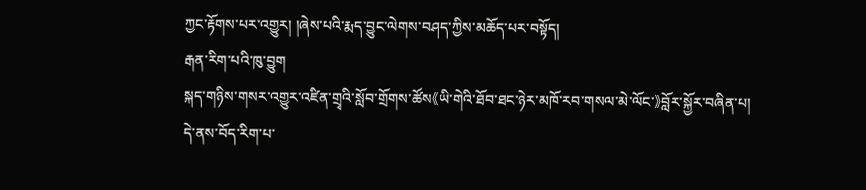ཀྱང་རྟོགས་པར་འགྱུར། །ཞེས་པའི་རྨད་བྱུང་ལེགས་བཤད་ཀྱིས་མཆོད་པར་བསྟོད།
རྒན་རིག་པའི་ཁུ་བྱུག
སྐད་གཉིས་གསར་འགྱུར་འཛིན་གྲྭའི་སློབ་གྲོགས་ཚོས《ཡི་གེའི་ཐོབ་ཐང་ཉེར་མཁོ་རབ་གསལ་མེ་ལོང་》བློར་སྐྱོར་བཞིན་པ།
དེ་ནས་བོད་རིག་པ་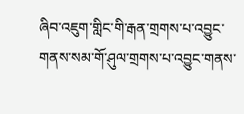ཞིབ་འཇུག་གླིང་གི་རྒན་གྲགས་པ་འབྱུང་གནས་སམ་གོ་ཤུལ་གྲགས་པ་འབྱུང་གནས་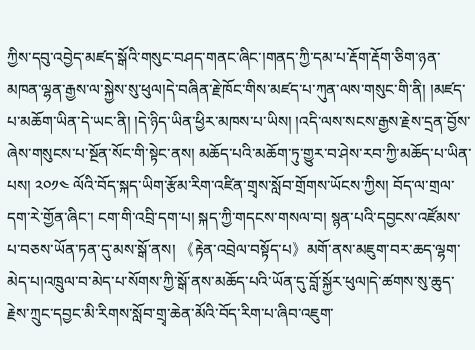ཀྱིས་དབུ་འབྱེད་མཛད་སྒོའི་གསུང་བཤད་གནང་ཞིང་།གནད་ཀྱི་དམ་པ་རྡོག་རྡོག་ཅིག་ཉན་མཁན་ལྷན་རྒྱས་ལ་སྐྱེས་སུ་ཕུལ།དེ་བཞིན་རྗེ་ཁོང་གིས་མཛད་པ་ཀུན་ལས་གསུང་གི་ནི། །མཛད་པ་མཆོག་ཡིན་དེ་ཡང་ནི། །དེ་ཉིད་ཡིན་ཕྱིར་མཁས་པ་ཡིས། །འདི་ལས་སངས་རྒྱས་རྗེས་དྲན་བྱོས་ཞེས་གསུངས་པ་སྔོན་སོང་གི་སྟེང་ནས། མཆོད་པའི་མཆོག་ཏུ་གྱུར་བ་ཤེས་རབ་ཀྱི་མཆོད་པ་ཡིན་པས། ༢༠༡༤ ལོའི་བོད་སྐད་ཡིག་རྩོམ་རིག་འཛིན་གྲྭས་སློབ་གྲོགས་ཡོངས་ཀྱིས། བོད་ལ་གྲལ་དག་རེ་གྱོན་ཞིང་། ངག་གི་འབྲི་དག་པ། སྐད་ཀྱི་གདངས་གསལ་བ། སྙན་པའི་དབྱངས་འཛོམས་པ་བཅས་ཡོན་ཏན་དུ་མས་སྒོ་ནས། 《རྟེན་འབྲེལ་བསྟོད་པ》མགོ་ནས་མཇུག་བར་ཆད་ལྷག་མེད་པ།འཁྲུལ་བ་མེད་པ་སོགས་ཀྱི་སྒོ་ནས་མཆོད་པའི་ཡོན་དུ་བློ་སྐྱོར་ཕུལ།དེ་ཚགས་སུ་ཆུད་རྗེས་ཀྲུང་དབྱང་མི་རིགས་སློབ་གྲྭ་ཆེན་མོའི་བོད་རིག་པ་ཞིབ་འཇུག་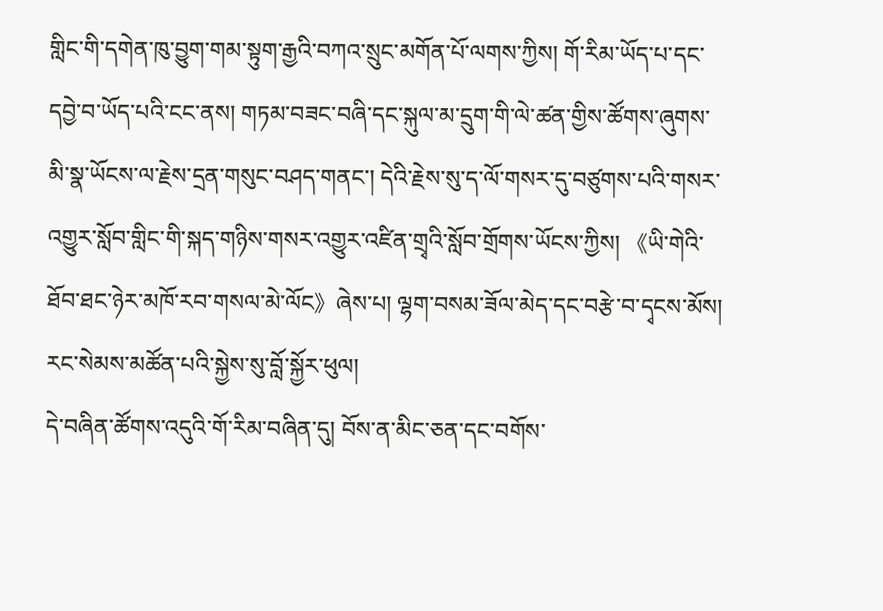གླིང་གི་དགེན་ཁུ་བྱུག་གམ་སྟུག་རྒྱའི་བཀའ་སྲུང་མགོན་པོ་ལགས་ཀྱིས། གོ་རིམ་ཡོད་པ་དང་དབྱེ་བ་ཡོད་པའི་ངང་ནས། གཏམ་བཟང་བཞི་དང་སྐུལ་མ་དྲུག་གི་ལེ་ཚན་གྱིས་ཚོགས་ཞུགས་མི་སྣ་ཡོངས་ལ་རྗེས་དྲན་གསུང་བཤད་གནང་། དེའི་རྗེས་སུ་ད་ལོ་གསར་དུ་བཙུགས་པའི་གསར་འགྱུར་སློབ་གླིང་གི་སྐད་གཉིས་གསར་འགྱུར་འཛིན་གྲྭའི་སློབ་གྲོགས་ཡོངས་ཀྱིས། 《ཡི་གེའི་ཐོབ་ཐང་ཉེར་མཁོ་རབ་གསལ་མེ་ལོང》ཞེས་པ། ལྷག་བསམ་ཟོལ་མེད་དང་བརྩེ་བ་དྭངས་མོས། རང་སེམས་མཚོན་པའི་སྐྱེས་སུ་བློ་སྐྱོར་ཕུལ།
དེ་བཞིན་ཚོགས་འདུའི་གོ་རིམ་བཞིན་དུ། བོས་ན་མིང་ཅན་དང་བགོས་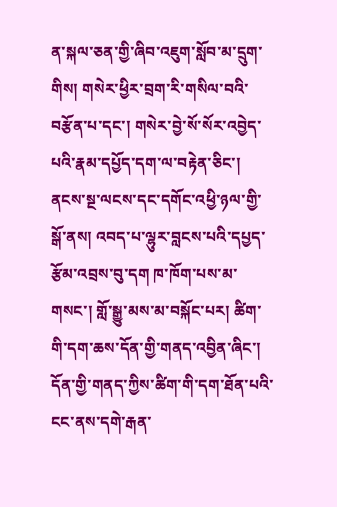ན་སྐལ་ཅན་གྱི་ཞིབ་འཇུག་སློབ་མ་དྲུག་གིས། གསེར་ཕྱིར་བྲག་རི་གསིལ་བའི་བརྩོན་པ་དང་། གསེར་བྱེ་སོ་སོར་འབྱེད་པའི་རྣམ་དཔྱོད་དག་ལ་བརྟེན་ཅིང་། ནངས་སྔ་ལངས་དང་དགོང་འཕྱི་ཉལ་གྱི་སྒོ་ནས། འབད་པ་ལྷུར་བླངས་པའི་དཔྱད་རྩོམ་འབྲས་བུ་དག ཁ་ཁོག་པས་མ་གསང་། གློ་སྒྱུ་མས་མ་བསྐོང་པར། ཚིག་གི་དག་ཆས་དོན་གྱི་གནད་འབྱིན་ཞིང་། དོན་གྱི་གནད་ཀྱིས་ཚིག་གི་དག་ཐོན་པའི་ངང་ནས་དགེ་རྒན་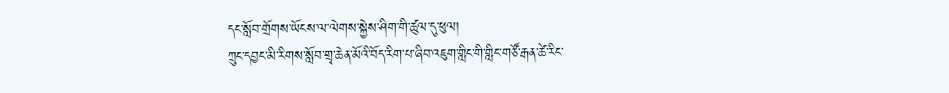དང་སློབ་གྲོགས་ཡོངས་ལ་ལེགས་སྐྱེས་ཤིག་གི་ཚུལ་དུ་ཕུལ།
ཀྲུང་དབྱང་མི་རིགས་སློབ་གྲྭ་ཆེན་མོའི་བོད་རིག་པ་ཞིབ་འཇུག་གླིང་གི་གླིང་གཙོ་རྒན་ཚེ་རིང་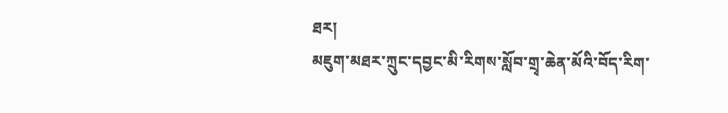ཐར།
མཇུག་མཐར་ཀྲུང་དབྱང་མི་རིགས་སློབ་གྲྭ་ཆེན་མོའི་བོད་རིག་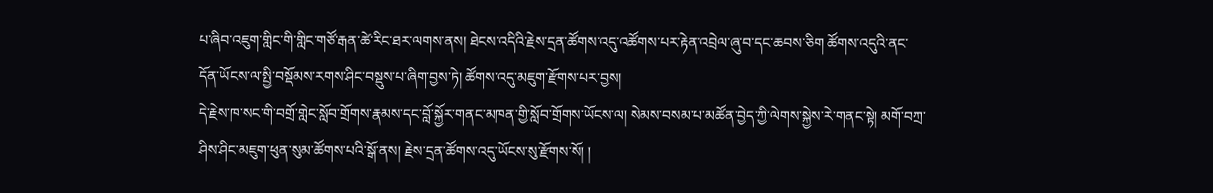པ་ཞིབ་འཇུག་གླིང་གི་གླིང་གཙོ་རྒན་ཚེ་རིང་ཐར་ལགས་ནས། ཐེངས་འདིའི་རྗེས་དྲན་ཚོགས་འདུ་འཚོགས་པར་རྟེན་འབྲེལ་ཞུ་བ་དང་ཆབས་ཅིག ཚོགས་འདུའི་ནང་དོན་ཡོངས་ལ་སྤྱི་བསྡོམས་རགས་ཤིང་བསྡུས་པ་ཞིག་བྱས་ཏེ། ཚོགས་འདུ་མཇུག་རྫོགས་པར་བྱས།
དེ་རྗེས་ཁ་སང་གི་བགྲོ་གླེང་སློབ་གྲོགས་རྣམས་དང་བློ་སྐྱོར་གནང་མཁན་གྱི་སློབ་གྲོགས་ཡོངས་ལ། སེམས་བསམ་པ་མཚོན་བྱེད་ཀྱི་ལེགས་སྐྱེས་རེ་གནང་སྟེ། མགོ་བཀྲ་ཤིས་ཤིང་མཇུག་ཕུན་སུམ་ཚོགས་པའི་སྒོ་ནས། རྗེས་དྲན་ཚོགས་འདུ་ཡོངས་སུ་རྫོགས་སོ། །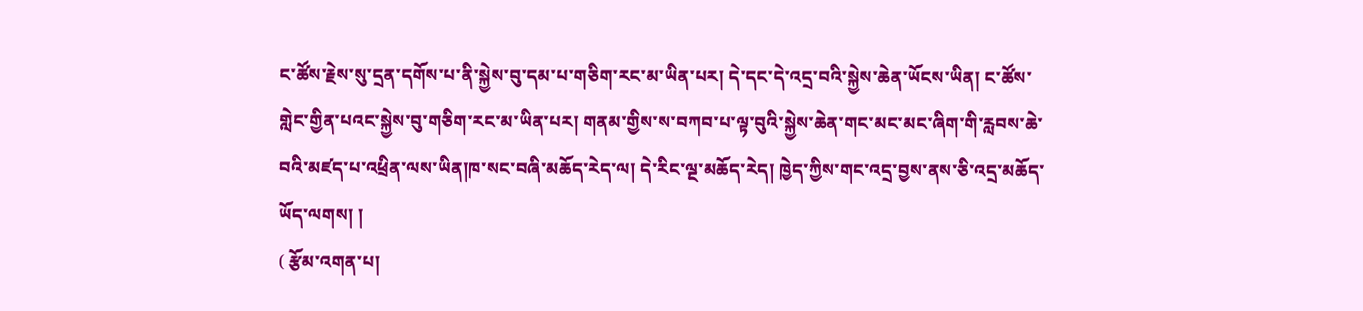ང་ཚོས་རྗེས་སུ་དྲན་དགོས་པ་ནི་སྐྱེས་བུ་དམ་པ་གཅིག་རང་མ་ཡིན་པར། དེ་དང་དེ་འདྲ་བའི་སྐྱེས་ཆེན་ཡོངས་ཡིན། ང་ཚོས་གླེང་གྱིན་པའང་སྐྱེས་བུ་གཅིག་རང་མ་ཡིན་པར། གནམ་གྱིས་ས་བཀབ་པ་ལྟ་བུའི་སྐྱེས་ཆེན་གང་མང་མང་ཞིག་གི་རླབས་ཆེ་བའི་མཛད་པ་འཕྲིན་ལས་ཡིན།ཁ་སང་བཞི་མཆོད་རེད་ལ། དེ་རིང་ལྔ་མཆོད་རེད། ཁྱེད་ཀྱིས་གང་འདྲ་བྱས་ནས་ཅི་འདྲ་མཆོད་ཡོད་ལགས། །
( རྩོམ་འགན་པ།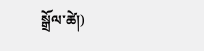སྒྲོལ་ཚེ།)